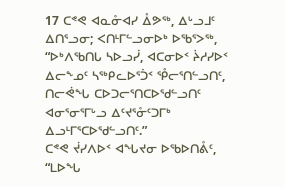17 ᑕᕝᕙ ᐊᓇᓁᐊᓯ ᐂᕗᖅ, ᐃᒡᓗᒧᑦ ᐃᑎᕐᓗᓂ; ᐸᑎᒻᒥᓪᓗᓂᐅᒃ ᐅᖃᕐᐳᖅ, “ᐅᒃᐱᖃᑎᒐ ᓴᐅᓗᓰ, ᐊᑕᓂᐅᑉ ᔩᓱᓯᐅᑉ ᐃᓕᖕᓄᑦ ᓴᖅᑭᓚᐅᕐᑑᑉ ᕾᓕᕐᑎᓪᓗᑎᑦ, ᑎᓕᕚᖓ ᑕᐅᑐᓕᕐᑎᑕᐅᖁᓪᓗᑎᑦ ᐊᓂᕐᓂᕐᒥᒡᓗ ᐃᑦᔪᕐᓁᑦᑐᒥᒃ ᐃᓗᒻᒥᕐᑕᐅᖁᓪᓗᑎᑦ.”
ᑕᕝᕙ ᔫᓯᐱᐅᑉ ᐊᖓᔪᓂ ᐅᖃᐅᑎᕔᑦ, “ᒪᐅᖓ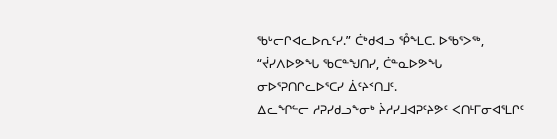ᖃᒡᓕᒋᐊᓚᐅᕆᑦᓯ.” ᑖᒃᑯᐊᓗ ᕾᖕᒪᑕ. ᐅᖃᕐᐳᖅ, “ᔫᓯᐱᐅᕗᖓ ᖃᑕᓐᖑᑎᓯ, ᑖᓐᓇᐅᕗᖓ ᓂᐅᕐᕈᑎᒋᓚᐅᕐᑕᓯ ᐄᑦᔨᑉᑎᒧᑦ.
ᐃᓚᖏᓪᓕ ᓱᕈᓯᑯᓗᖕᓂᒃ ᔩᓱᓯᒧᐊᕈᑦᔨᕗᑦ ᐸᑎᒻᒥᓂᐊᕐᒪᒋᑦ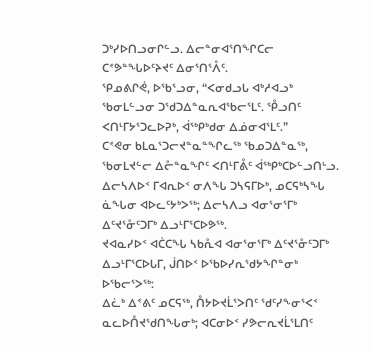ᑐᒃᓯᐅᑎᓗᓂᒋᓪᓗ. ᐃᓕᓐᓂᐊᕐᑎᖏᑕᓕ ᑕᕝᕗᓐᖓᐅᑦᔨᔪᑦ ᐃᓂᕐᑎᕐᐰᑦ.
ᕿᓄᕕᒋᕚ, ᐅᖃᕐᓗᓂ, “ᐸᓂᑯᓗᒐ ᐊᒃᓱᐊᓗᒃ ᖃᓂᒪᓪᓗᓂ ᑐᖁᑐᐃᓐᓇᕆᐊᖃᓕᕐᒪᑦ. ᕾᓗᑎᑦ ᐸᑎᒻᒥᔭᕐᑐᓚᐅᕈᒃ, ᐋᖅᑭᒃᑯᓂ ᐃᓅᓂᐊᕐᒪᑦ.”
ᑕᕝᕙᓂ ᑲᒪᓇᕐᑐᓕᔪᓐᓇᓐᖏᓚᖅ ᖃᓄᑐᐃᓐᓇᖅ, ᖃᓂᒪᔪᓪᓕ ᐃᓔᓐᓇᖏᑦ ᐸᑎᒻᒥᕔᑦ ᐋᖅᑭᒃᑕᐅᓪᓗᑎᒡᓗ.
ᐃᓕᓴᐱᐅᑉ ᒥᐊᕆᐅᑉ ᓂᐱᖓ ᑐᓴᕋᒥᐅᒃ, ᓄᑕᕋᒃᓴᖓ ᓈᖓᓂ ᐊᐅᓚᑦᔭᒃᐳᖅ; ᐃᓕᓴᐱᓗ ᐊᓂᕐᓂᕐᒥᒃ ᐃᑦᔪᕐᓁᑦᑐᒥᒃ ᐃᓗᒻᒥᕐᑕᐅᕗᖅ.
ᔪᐊᓇᓯᐅᑉ ᐊᑖᑕᖓ ᓴᑲᕅᐊ ᐊᓂᕐᓂᕐᒥᒃ ᐃᑦᔪᕐᓁᑦᑐᒥᒃ ᐃᓗᒻᒥᕐᑕᐅᒐᒥ, ᒎᑎᐅᑉ ᐅᖃᐅᓯᕆᖁᔭᖏᓐᓂᒃ ᐅᖃᓕᕐᐳᖅ:
ᐃᓛᒃ ᐃᕝᕕᑦ ᓄᑕᕋᖅ, ᑍᔭᐅᔪᒫᕐᐳᑎᑦ ᖁᑦᓯᖕᓂᕐᐸᑉ ᓇᓚᐅᑍᔪᖁᑎᖓᓂᒃ; ᐊᑕᓂᐅᑉ ᓯᕗᓕᕆᔪᒫᕐᒪᑎᑦ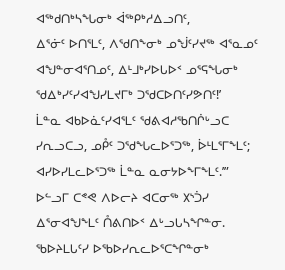ᐊᖅᑯᑎᒃᓴᖓᓂᒃ ᐋᖅᑭᒃᓱᐃᓗᑎᑦ,
ᐃᕐᓃᑦ ᐅᑎᕐᒪᑦ, ᐱᖁᑎᖕᓂᒃ ᓄᖒᑦᓯᔪᖅ ᐊᕐᓇᓄᑦ ᐊᖑᓐᓂᐊᕐᑎᓄᑦ, ᐃᒻᒧᒃᓯᐅᒐᐅᑉ ᓄᕐᕋᖓᓂᒃ ᖁᐃᒃᓯᑦᓯᐊᖑᓯᒪᔪᒥᒃ ᑐᖁᑕᐅᑎᑦᓯᕗᑎᑦ!’
ᒫᓐᓇ ᐊᑲᐅᓈᑦᓯᐊᕐᒪᑦ ᖁᕕᐊᓱᖃᑎᒌᒡᓗᑕ ᓯᕆᓗᑕᓗ, ᓄᑬᑦ ᑐᖁᖓᓚᐅᕐᑐᖅ, ᐆᒻᒪᕐᒥᖕᒪᑦ; ᐊᓯᐅᓯᒪᓚᐅᕐᑐᖅ ᒫᓐᓇ ᓇᓂᔭᐅᖕᒥᖕᒪᑦ.’”
ᐅᓪᓗᒥ ᑕᕝᕙ ᐱᐅᓕᔨ ᐊᑕᓂᖅ ᙭ᔅᑑᓯ ᐃᕐᓂᐊᖑᖕᒪᑦ ᑍᕕᑎᐅᑉ ᐃᒡᓗᒐᓴᖏᓐᓂ.
ᖃᐅᔨᒪᒐᑦᓯ ᐅᖃᐅᓯᕆᓚᐅᕐᑕᖏᓐᓂᒃ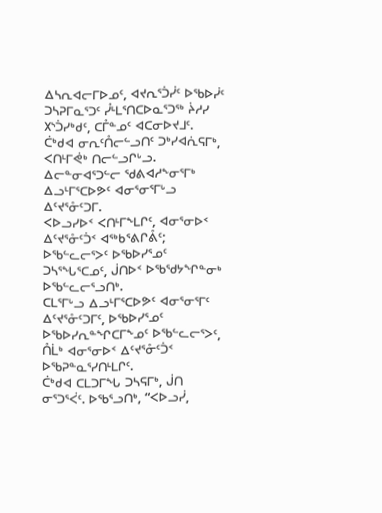ᐃᓴᕆᐊᓕᒥᐅᓄᑦ, ᐊᔪᕆᕐᑑᓰᑦ ᐅᖃᐅᓰᑦ ᑐᓴᕈᒥᓇᕐᑐᑦ ᓮᒻᒪᕐᑎᑕᐅᓇᕐᑐᖅ ᔩᓱᓯ ᙭ᔅᑑᓯᒃᑯᑦ, ᑕᒤᓐᓄᑦ ᐊᑕᓂᐅᔪᒧᑦ.
ᑖᒃᑯᐊ ᓂᕆᑦᑍᓕᓪᓗᑎᑦ ᑐᒃᓯᐊᕇᕋᒥᒃ, ᐸᑎᒻᒥᕚᒃ ᑎᓕᓪᓗᒋᒡᓗ.
ᐃᓕᓐᓂᐊᕐᑐᓪᓕ ᖁᕕᐊᓱᖕᓂᕐᒥᒃ ᐃᓗᒻᒥᕐᑕᐅᕗᑦ ᐊᓂᕐᓂᕐᒥᒡᓗ ᐃᑦᔪᕐᓁᑦᑐᒥ.
ᐸᐅᓗᓯᐅᑉ ᐸᑎᒻᒥᖕᒪᒋᑦ, ᐊᓂᕐᓂᐅᑉ ᐃᑦᔪᕐᓁᑦᑑᑉ ᐊᖅᑲᕐᕕᒋᕔᑦ; ᐅᖃᓪᓚᓕᕐᐳᑦ ᐅᖃᐅᓯᕐᓄᑦ ᑐᓴᕐᖓᕐᑕᓄᑦ, ᒎᑎᐅᑉ ᐅᖃᖁᔭᖏᓐᓂᒃ ᐅᖃᓪᓚᓕᕐᓗᑎᒃ.
ᑕᒪᕐᒥᒡᓗ ᐃᓗᒻᒥᕐᑕᐅᕗᑦ ᐊᓂᕐᓂᕐᒥᑦ ᐃᑦᔪᕐᓁᑦᑐᒥᑦ, ᐅᖃᐅᓯᕐᓄᑦ ᐅᖃᐅᓯᕆᓐᖏᑕᒥᖕᓄᑦ ᐅᖃᓪᓚᓕᕐᐳᑦ, ᑍᒫᒃ ᐊᓂᕐᓂᐅᑉ ᐃᑦᔪᕐᓁᑦᑑᑉ ᐅᖃᕈᓐᓇᕐᓯᑎᒻᒪᒋᑦ.
ᑖᒃᑯᐊ ᑕᒪᑐᒥᖓ ᑐᓴᕋᒥᒃ, ᒎᑎ ᓂᕐᑐᕐᐹᑦ. ᐅᖃᕐᓗᑎᒃ, “ᐸᐅᓗᓰ,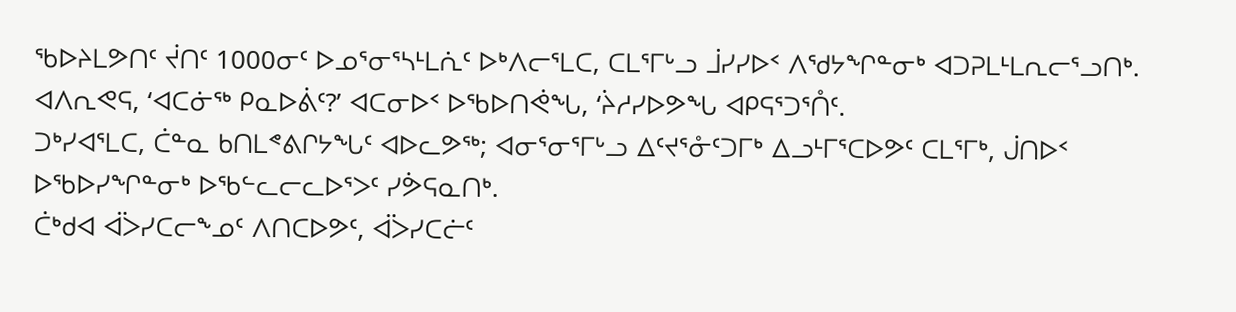ᖃᐅᔨᒪᕗᑎᑦ ᔫᑎᑦ 1000ᓂᑦ ᐅᓄᕐᓂᕐᓴᒻᒪᕇᑦ ᐅᒃᐱᓕᕐᒪᑕ, ᑕᒪᕐᒥᒡᓗ ᒨᓯᓯᐅᑉ ᐱᖁᔭᖏᓐᓂᒃ ᐊᑐᕈᒪᒻᒪᕆᓕᕐᓗᑎᒃ.
ᐊᐱᕆᕙᕋ, ‘ᐊᑕᓃᖅ ᑭᓇᐅᕖᑦ?’ ᐊᑕᓂᐅᑉ ᐅᖃᐅᑎᕚᖓ, ‘ᔩᓱᓯᐅᕗᖓ ᐊᑭᕋᕐᑐᕐᑍᑦ.
ᑐᒃᓯᐊᕐᒪᑕ, ᑖᓐᓇ ᑲᑎᒪᕝᕕᒋᔭᖓᑦ ᐊᐅᓚᕗᖅ; ᐊᓂᕐᓂᕐᒥᒡᓗ ᐃᑦᔪᕐᓁᑦᑐᒥᒃ ᐃᓗᒻᒥᕐᑕᐅᕗᑦ ᑕᒪᕐᒥᒃ, ᒎᑎᐅᑉ ᐅᖃᐅᓯᖏᓐᓂᒃ ᐅᖃᓪᓚᓕᓚᐅᕐᐳᑦ ᓯᕘᕋᓇᑎᒃ.
ᑖᒃᑯᐊ ᐋᐴᓯᑕᓕᖕᓄᑦ ᐱᑎᑕᐅᕗᑦ, ᐋᐴᓯᑕᓖᑦ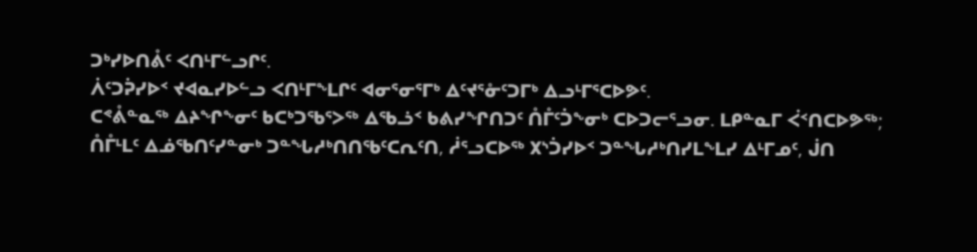ᑐᒃᓯᐅᑎᕔᑦ ᐸᑎᒻᒥᓪᓗᒋᑦ.
ᐲᑦᑐᕉᓯᐅᑉ ᔪᐊᓇᓯᐅᓪᓗ ᐸᑎᒻᒥᖕᒪᒋᑦ ᐊᓂᕐᓂᕐᒥᒃ ᐃᑦᔪᕐᓁᑦᑐᒥᒃ ᐃᓗᒻᒥᕐᑕᐅᕗᑦ.
ᑕᕝᕔᓐᓇᖅ ᐃᔨᖏᖕᓂᑦ ᑲᑕᒃᑐᖃᕐᐳᖅ ᐃᖃᓘᑉ ᑲᕕᓯᖏᑎᑐᑦ ᑍᒤᑦᑑᖕᓂᒃ ᑕᐅᑐᓕᕐᓗᓂ. ᒪᑭᓐᓇᒥ ᐹᑉᑎᑕᐅᕗᖅ;
ᑍᒤᒻᒪᑦ ᐃᓅᖃᑎᑦᓯᓐᓂᒃ ᑐᓐᖓᓱᒃᑎᑎᖃᑦᑕᕆᑦᑎ, ᓲᕐᓗᑕᐅᖅ ᙭ᔅᑑᓯᐅᑉ ᑐᓐᖓᓱᒃᑎᓯᒪᖕᒪᓯ ᐃᒻᒥᓄᑦ, ᒎᑎ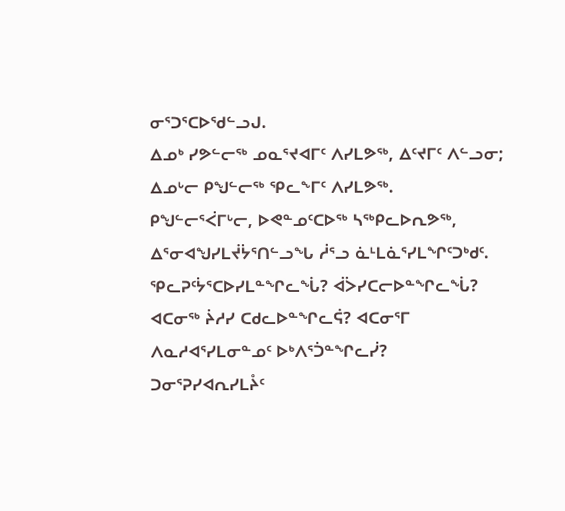ᓂᕐᑐᕐᑕᐅᖁᓪᓗᒍ.
ᐃᓄᒃ ᓯᕗᓪᓕᖅ ᓄᓇᕐᔪᐊᒥᑦ ᐱᓯᒪᕗᖅ, ᐃᑦᔪᒥᑦ ᐱᓪᓗᓂ; ᐃᓄᒡᓕ ᑭᖑᓪᓕᖅ ᕿᓚᖕᒥᑦ ᐱᓯᒪᕗᖅ.
ᑭᖑᓪᓕᕐᐹᒥᒡᓕ, ᐅᕙᓐᓄᑦᑕᐅᖅ ᓴᖅᑭᓚᐅᕆᕗᖅ, ᐃᕐᓂᐊᖑᓯᒪᔫᔮᕐᑎᓪᓗᖓ ᓲᕐᓗ ᓈᒻᒪᓈᕐᓯᒪᖏᑦᑐᒃᑯᑦ.
ᕿᓚᕈᑦᔮᕐᑕᐅᓯᒪᓐᖏᓚᖔ? ᐋᐴᓯᑕᓕᐅᓐᖏᓚᖔ? ᐊᑕᓂᖅ ᔩᓱᓯ ᑕᑯᓚᐅᓐᖏᓚᕌ? ᐊᑕᓂᕐᒥ ᐱᓇᓱᐊᕐᓯᒪᓂᓐᓄᑦ ᐅᒃᐱᕐᑑᓐᖏᓚᓰ?
ᑐᓂᕐᕈᓯᐊᕆᓯᒪᔧᑦ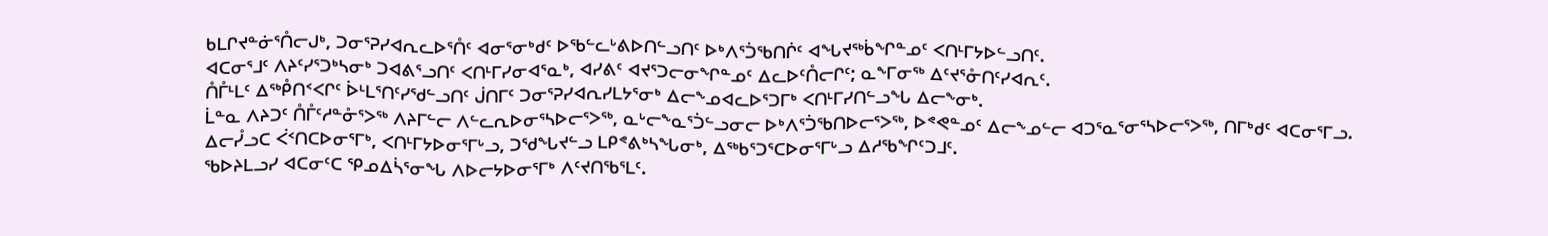ᑲᒪᒋᔪᓐᓃᕐᑍᓕᒍᒃ, ᑐᓂᕐᕈᓯᐊᕆᓚᐅᕐᑍᑦ ᐊᓂᕐᓂᒃᑯᑦ ᐅᖃᓪᓚᒡᕕᐅᑎᓪᓗᑎᑦ ᐅᒃᐱᕐᑑᖃᑎᒌᑦ ᐊᖓᔪᖅᑳᖏᓐᓄᑦ ᐸᑎᒻᒥᔭᐅᓪᓗᑎᑦ.
ᐊᑕᓂᕐᒧᑦ ᐱᔨᑦᓯᕐᑐᒃᓴᓂᒃ ᑐᐊᕕᕐᓗᑎᑦ ᐸᑎᒻᒥᓯᓂᐊᕐᓇᒃ, ᐊᓯᕕᑦ ᐊᔪᕐᑐᓕᓂᖏᓐᓄᑦ ᐃᓚᐅᑦᑍᓕᒋᑦ; ᓇᖕᒥᓂᖅ ᐃᑦᔪᕐᓁᑎᑦᓯᐊᕆᑦ.
ᑍᒤᒻᒪᑦ ᐃᖅᑬᑎᑉᐸᒋᑦ ᐆᒻᒪᕐᑎᑦᓯᖁᓪᓗᑎᑦ ᒎᑎᒥᑦ ᑐᓂᕐᕈᓯᐊᕆᓯᒪᔭᕐᓂᒃ ᐃᓕᖕᓄᐊᓚᐅᕐᑐᒥᒃ ᐸᑎᒻᒥᓯᑎᓪᓗᖓ ᐃᓕᖕᓂᒃ.
ᒫᓐᓇ ᐱᔨᑐᑦ ᑍᒤᑦᓱᓐᓁᕐᐳᖅ ᐱᔨᒥᓪᓕ ᐱᓪᓚᕆᐅᓂᕐᓴᐅᓕᕐᐳᖅ, ᓇᒡᓕᖕᓇᕐᑑᓪᓗᓂᓕ ᐅᒃᐱᕐᑑᖃᑎᐅᓕᕐᐳᖅ, ᐅᕝᕙᓐᓄᑦ ᐃᓕᖕᓄᓪᓕ ᐊᑐᕐᓇᕐᓂᕐᓴᐅᓕᕐᐳᖅ, ᑎᒥᒃᑯᑦ ᐊᑕᓂᕐᒥᓗ.
ᐃᓕᓮᓗᑕ ᐹᑉᑎᑕᐅᓂᕐᒥᒃ, ᐸᑎᒻᒥᔭᐅᓂᕐᒥᒡᓗ, ᑐᖁᖓᔪᓪᓗ ᒪᑭᕝᕕᒃᓴᖓᓂᒃ, ᐃᖅᑲᕐᑐᕐᑕᐅᓂᕐᒥᒡᓗ ᐃᓱᖃᖏᑦᑐᒧᑦ.
ᖃᐅᔨᒪᓗᓯ ᐊᑕᓂᑦᑕ ᕿᓄᐃᓵᕐᓂᖓ ᐱᐅᓕᔭᐅᓂᕐᒥᒃ ᐱᑦᔪᑎᖃᕐᒪᑦ.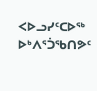ᐸᐅᓗᓯᑦᑕᐅᖅ ᐅᒃᐱᕐᑑᖃᑎᕗᑦ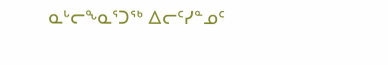ᓇᒡᓕᖕᓇᕐᑐᖅ ᐃᓕᑦᓯᓐᓄᑦ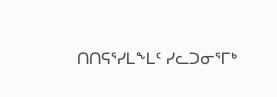ᑎᑎᕋᕐᓯᒪᖕᒪᑦ ᓯᓚᑐᓂᕐᒥᒃ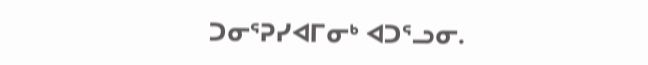ᑐᓂᕐᕈᓯᐊᒥᓂᒃ ᐊᑐᕐᓗᓂ.